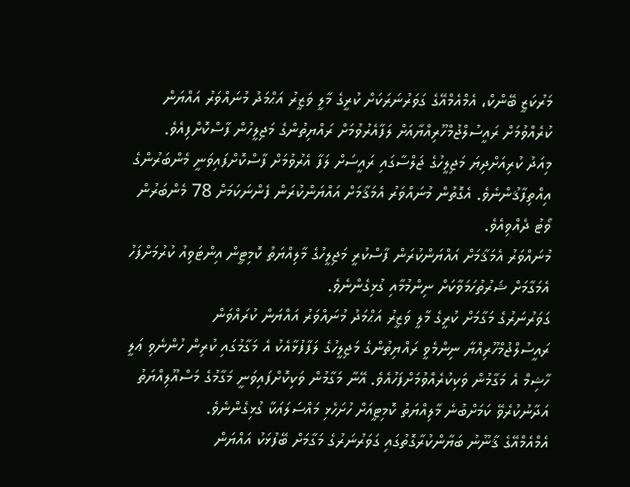މަރުކަޒީ ބޭންކް، އެމްއެމްއޭގެ ގަވަރުނަރަކަށް ކުރީގެ މާލީ ވަޒީރު އަޙްމަދު މުނައްވަރު އައްޔަން ކުރެއްވުމަށް ރައީސުލްޖުމްހޫރިއްޔާއަށް ލަފާއެރުވުމަށް ރައްޔިތުންގެ މަޖިލީހުން ފާސްކޮށްފިއެވެ.
މިއަދު ކުރިއަށްދިޔަ މަޖިލީހުގެ ޖަލްސާގައި ރައީސަށް ލަފާ އެރުވުމަށް ފާސްކޮށްފައިވަނީ މެންބަރުންގެ އިއްތިފާޤުންނެވެ. އެގޮތުން މުނައްވަރު އެމަޤާމަށް އައްޔަންކުރަން ފެންނަކަމަށް 78 މެންބަރުން ވޯޓު ދެއްވިއެވެ.
މުނައްވަރު އެމަޤާމަށް އައްޔަންކުރަން ފާސްކުރީ މަޖިލީހުގެ މާލިއްޔަތު ކޮމިޓީން އިންޓަވިއު ކުރުމަށްފަހު އެމަގާމަށް ޝަރުތުހަމަވާކަށް ނިންމުމާއި ގުޅިގެންނެވެ.
ގަވަރުނަރުގެ މަގާމަށް ކުރީގެ މާލީ ވަޒީރު އަޙްމަދު މުނައްވަރު އައްޔަން ކުރައްވަން ރައީސުލްޖުމްހޫރިއްޔާ ނިންމެވީ ރައްޔިތުންގެ މަޖިލީހުގެ ލަފާފުޅާއެކު އެ މަގާމުގައި ކުރިން ހުންނެވި ޢަލީ ހާޝިމް އެ މަގާމުން ވަކިކުރެއްވުމަށްފަހުއެވެ. އޭނާ މަގާމުން ވަކިކޮށްފައިވަނީ މަގާމުގެ މަސްއޫލިއްޔަތު އަދާނުކުރެވޭ ކަމަށްބުނެ މާލިއްޔަތު ކޮމިޓީއަށް ހުށަހެޅި މައްސަލައަކާ ގުޅިގެންނެވެ.
އެމްއެމްއޭގެ ޤާނޫނު ބަޔާންކުރާގޮތުގައި ގަވަރުނަރުގެ މަގާމަށް ބޭފުޅަކު އައްޔަން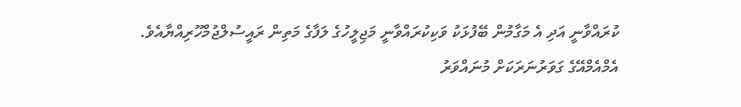ކުރައްވާނީ އަދި އެ މަގާމުން ބޭފުޅަކު ވަކިކުރައްވާނީ މަޖިލީހުގެ ލަފާގެ މަތިން ރައީސުލްޖުމްހޫރިއްޔާއެވެ.
އެމްއެމްއޭގެ ގަވަރުނަރަކަށް މުނައްވަރު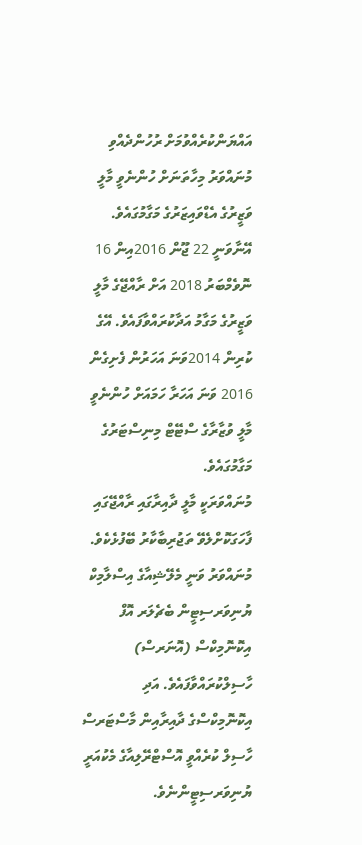އައްޔަންކުރެއްވުމަށް ރުހުންދެއްވި މުނައްވަރު މިހާތަނަށް ހުންނެވީ މާލީ ވަޒީރުގެ އެޑްވައިޒަރުގެ މަގާމުގައެވެ. އޭނާވަނީ 22 ޖޫން 2016އިން 16 ނޮވެމްބަރު 2018 އަށް ރާއްޖޭގެ މާލީ ވަޒީރުގެ މަގާމު އަދާކުރައްވާފައެވެ. އޭގެ ކުރިން 2014ވަނަ އަހަރުން ފެށިގެން 2016 ވަނަ އަހަރާ ހަމައަށް ހުންނެވީ މާލީ ވުޒާރާގެ ސްޓޭޓް މިނިސްޓަރުގެ މަގާމުގައެވެ.
މުނައްވަރަކީ މާލީ ދާއިރާގައި ރާއްޖޭގައި ފާހަގަކޮށްލެވޭ ތަޖުރިބާކާރު ބޭފުޅެކެވެ. މުނައްވަރު ވަނީ މެލޭޝިއާގެ އިސްލާމިކް ޔުނިވަރސިޓީން ބެޗެލަރ އޮފް އިކޮނޮމިކްސް (އޮނަރސް) ހާސިލްކުރައްވާފައެވެ. އަދި އިކޮނޮމިކްސްގެ ދާއިރާއިން މާސްޓަރސް ހާސިލް ކުރެއްވީ އޮސްޓްރޭލިއާގެ މެކުއަރީ ޔުނިވަރސިޓީންނެވެ.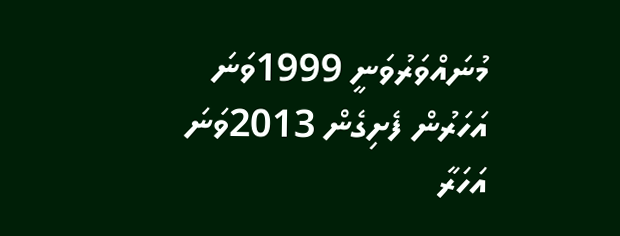މުނައްވަރުވަނީ 1999ވަނަ އަހަރުން ފެށިގެން 2013ވަނަ އަހަރާ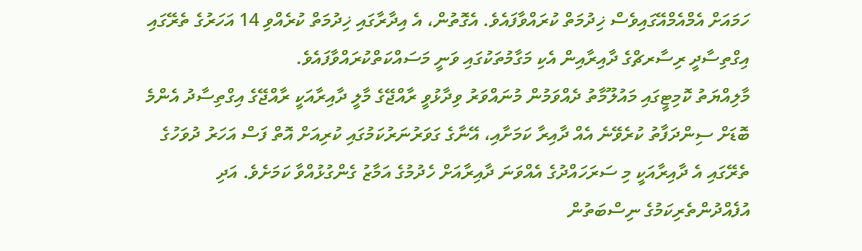ހަމައަށް އެމްއެމްއޭގައިވެސް ޚިދުމަތް ކުރައްވާފައެވެ. އެގޮތުން، އެ އިދާރާގައި ޚިދުމަތް ކުރެއްވި 14 އަހަރުގެ ތެރޭގައި އިގްތިސާދީ ރިސާރޗްގެ ދާއިރާއިން އެކި މަގާމުތަކުގައި ވަނީ މަސައްކަތްކުރައްވާފައެވެ.
މާލިއްޔަތު ކޮމިޓީގައި މައުލޫމާތު ދެއްވަމުން މުނައްވަރު ވިދާޅުވީ ރާއްޖޭގެ މާލީ ދާއިރާއަކީ ރާއްޖޭގެ އިގްތިސާދު އެންމެ ބޮޑަށް ސިންދަފާތު ކުރެވޭނެ އެއް ދާއިރާ ކަމަށާއި، އޭނާގެ ގަވަރުނަރުކަމުގައި ކުރިއަށް އޮތް ފަސް އަހަރު ދުވަހުގެ ތެރޭގައި އެ ދާއިރާއަކީ މި ސަރަހައްދުގެ އެއްވަނަ ދާއިރާއަށް ހެދުމުގެ އަމާޒު ގެންގުޅުއްވާ ކަމަށެވެ. އަދި އުފެއްދުންތެރިކަމުގެ ނިސްބަތުން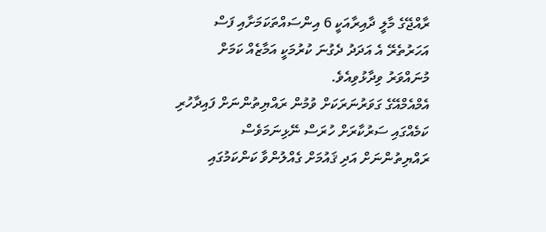ރާއްޖޭގެ މާލީ ދާއިރާއަކީ 6 އިންސައްތަކަމަށާއި ފަސް އަހަރުތެރޭ އެ އަދަދު ދެގުނަ ކުރުމަކީ އަމާޒެއް ކަމަށް މުނައްވަރު ވިދާޅުވިއެވެ.
އެމްއެމްއޭގެ ގަވަރުނަރަކަށް ވުމުން ރައްޔިތުންނަށް ފައިދާހުރި ކަމެއްގައި ސަރުކާރަށް ހުރަސް ނޭޅިނަމަވެސް ރައްޔިތުންނަށް އަދި ޤައުމަށް ގެއްލުންވާ ކަންކަމުގައި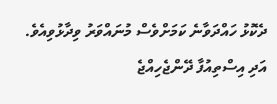ދެކޮޅު ހައްދަވާނެ ކަމަށްވެސް މުނައްވަރު ވިދާޅުވިއެވެ. އަދި އިސްތިއުފާ ދޭންޖެހިއްޖެ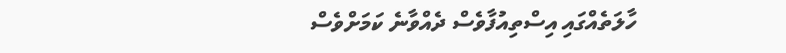ހާލަތެއްގައި އިސްތިއުފާވެސް ދެއްވާނެ ކަމަށްވެސް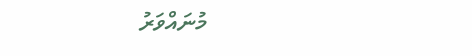މުނައްވަރު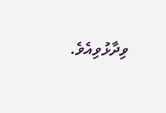ވިދާޅުވިއެވެ.